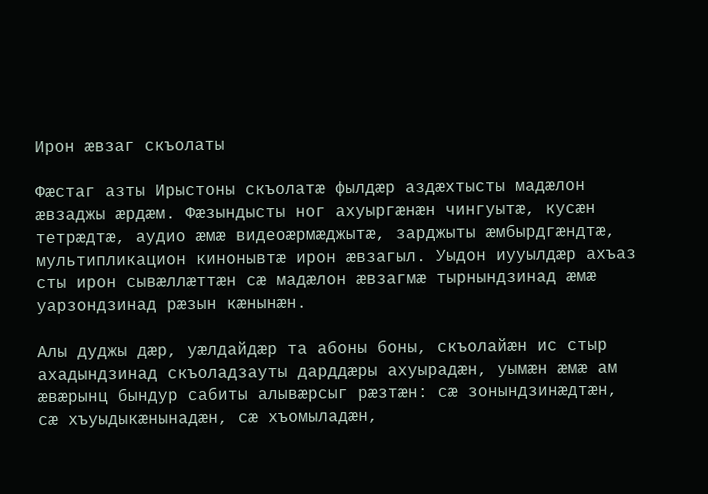Ирон æвзаг скъолаты

Фæстаг азты Ирыстоны скъолатæ фылдæр аздæхтысты мадæлон æвзаджы æрдæм. Фæзындысты ног ахуыргæнæн чингуытæ, кусæн тетрæдтæ, аудио æмæ видеоæрмæджытæ, зарджыты æмбырдгæндтæ, мультипликацион кинонывтæ ирон æвзагыл. Уыдон иууылдæр ахъаз сты ирон сывæллæттæн сæ мадæлон æвзагмæ тырнындзинад æмæ уарзондзинад рæзын кæнынæн.

Алы дуджы дæр, уæлдайдæр та абоны боны, скъолайæн ис стыр ахадындзинад скъоладзауты дарддæры ахуырадæн, уымæн æмæ ам æвæрынц бындур сабиты алывæрсыг рæзтæн: сæ зонындзинæдтæн, сæ хъуыдыкæнынадæн, сæ хъомыладæн,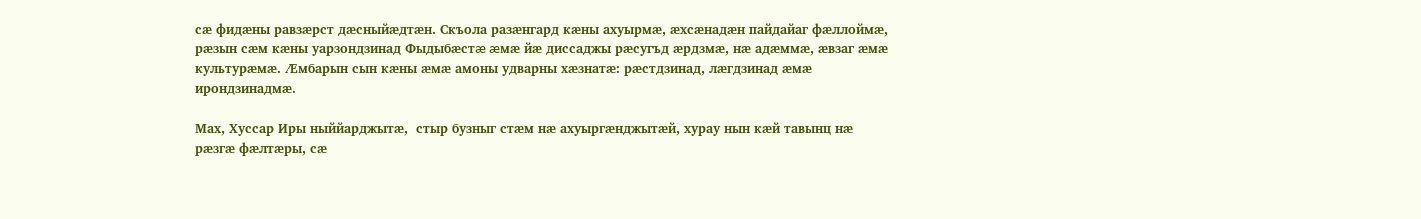сæ фидæны равзæрст дæсныйæдтæн. Скъола разæнгард кæны ахуырмæ, æхсæнадæн пайдайаг фæллоймæ, рæзын сæм кæны уарзондзинад Фыдыбæстæ æмæ йæ диссаджы рæсугъд æрдзмæ, нæ адæммæ, æвзаг æмæ культурæмæ. Æмбарын сын кæны æмæ амоны удварны хæзнатæ: рæстдзинад, лæгдзинад æмæ ирондзинадмæ.

Мах, Хуссар Иры ныййарджытæ,  стыр бузныг стæм нæ ахуыргæнджытæй, хурау нын кæй тавынц нæ рæзгæ фæлтæры, сæ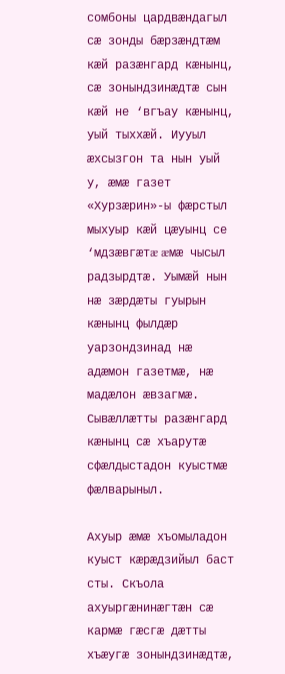сомбоны цардвæндагыл сæ зонды бæрзæндтæм кæй разæнгард кæнынц, сæ зонындзинæдтæ сын кæй не ‘вгъау кæнынц, уый тыххæй. Иууыл æхсызгон та нын уый у, æмæ газет «Хурзæрин»-ы фæрстыл мыхуыр кæй цæуынц се ‘мдзæвгæтæ æмæ чысыл радзырдтæ. Уымæй нын нæ зæрдæты гуырын кæнынц фылдæр уарзондзинад нæ адæмон газетмæ, нæ мадæлон æвзагмæ. Сывæллæтты разæнгард кæнынц сæ хъарутæ сфæлдыстадон куыстмæ фæлварыныл.

Ахуыр æмæ хъомыладон куыст кæрæдзийыл баст сты. Скъола ахуыргæнинæгтæн сæ кармæ гæсгæ дæтты хъæугæ зонындзинæдтæ,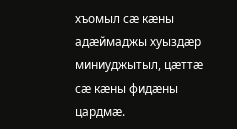хъомыл сæ кæны адæймаджы хуыздæр миниуджытыл, цæттæ сæ кæны фидæны цардмæ.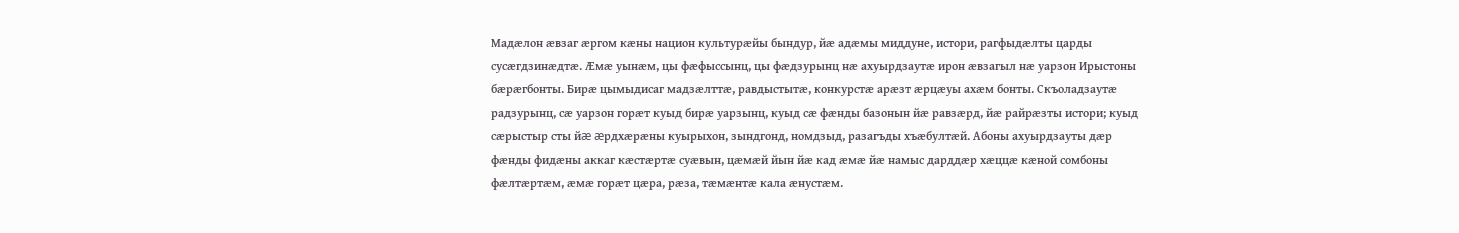Мадæлон æвзаг æргом кæны национ культурæйы бындур, йæ адæмы миддуне, истори, рагфыдæлты царды сусæгдзинæдтæ. Æмæ уынæм, цы фæфыссынц, цы фæдзурынц нæ ахуырдзаутæ ирон æвзагыл нæ уарзон Ирыстоны бæрæгбонты. Бирæ цымыдисаг мадзæлттæ, равдыстытæ, конкурстæ арæзт æрцæуы ахæм бонты. Скъоладзаутæ радзурынц, сæ уарзон горæт куыд бирæ уарзынц, куыд сæ фæнды базонын йæ равзæрд, йæ райрæзты истори; куыд сæрыстыр сты йæ æрдхæрæны куырыхон, зындгонд, номдзыд, разагъды хъæбултæй. Абоны ахуырдзауты дæр фæнды фидæны аккаг кæстæртæ суæвын, цæмæй йын йæ кад æмæ йæ намыс дарддæр хæццæ кæной сомбоны фæлтæртæм, æмæ горæт цæра, рæза, тæмæнтæ кала æнустæм.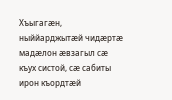Хъыгагæн, ныййарджытæй чидæртæ мадæлон æвзагыл сæ къух систой, сæ сабиты ирон къордтæй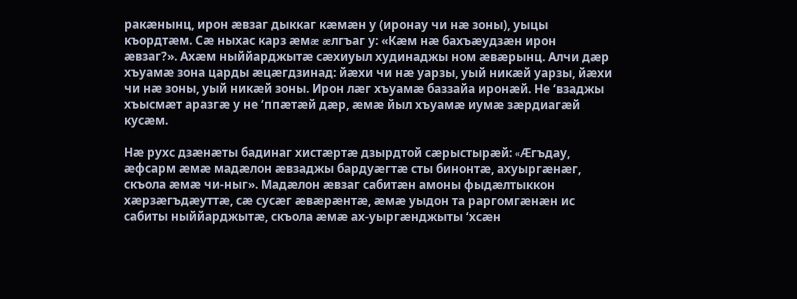ракæнынц, ирон æвзаг дыккаг кæмæн у (иронау чи нæ зоны), уыцы къордтæм. Сæ ныхас карз æмæ æлгъаг у: «Кæм нæ бахъæудзæн ирон æвзаг?». Ахæм ныййарджытæ сæхиуыл худинаджы ном æвæрынц. Алчи дæр хъуамæ зона царды æцæгдзинад: йæхи чи нæ уарзы, уый никæй уарзы, йæхи чи нæ зоны, уый никæй зоны. Ирон лæг хъуамæ баззайа иронæй. Не ‘взаджы хъысмæт аразгæ у не ‘ппæтæй дæр, æмæ йыл хъуамæ иумæ зæрдиагæй кусæм.

Нæ рухс дзæнæты бадинаг хистæртæ дзырдтой сæрыстырæй: «Æгъдау, æфсарм æмæ мадæлон æвзаджы бардуæгтæ сты бинонтæ, ахуыргæнæг, скъола æмæ чи-ныг». Мадæлон æвзаг сабитæн амоны фыдæлтыккон хæрзæгъдæуттæ, сæ сусæг æвæрæнтæ, æмæ уыдон та раргомгæнæн ис сабиты ныййарджытæ, скъола æмæ ах-уыргæнджыты ‘хсæн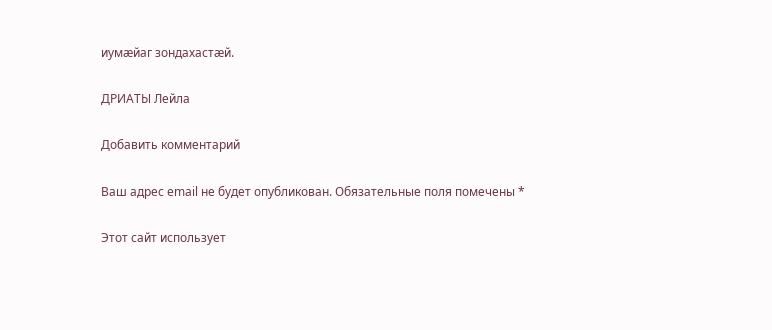иумæйаг зондахастæй.

ДРИАТЫ Лейла

Добавить комментарий

Ваш адрес email не будет опубликован. Обязательные поля помечены *

Этот сайт использует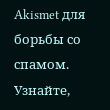Akismet для борьбы со спамом. Узнайте,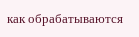как обрабатываются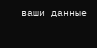ваши данные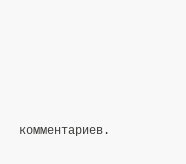комментариев.